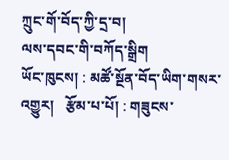ཀྲུང་གོ་བོད་ཀྱི་དྲ་བ།
ལས་དབང་གི་བཀོད་སྒྲིག
ཡོང་ཁུངས། : མཚོ་སྔོན་བོད་ཡིག་གསར་འགྱུར།   རྩོམ་པ་པོ། : གཟུངས་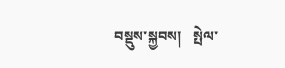བསྡུས་སྐྱབས།   སྤེལ་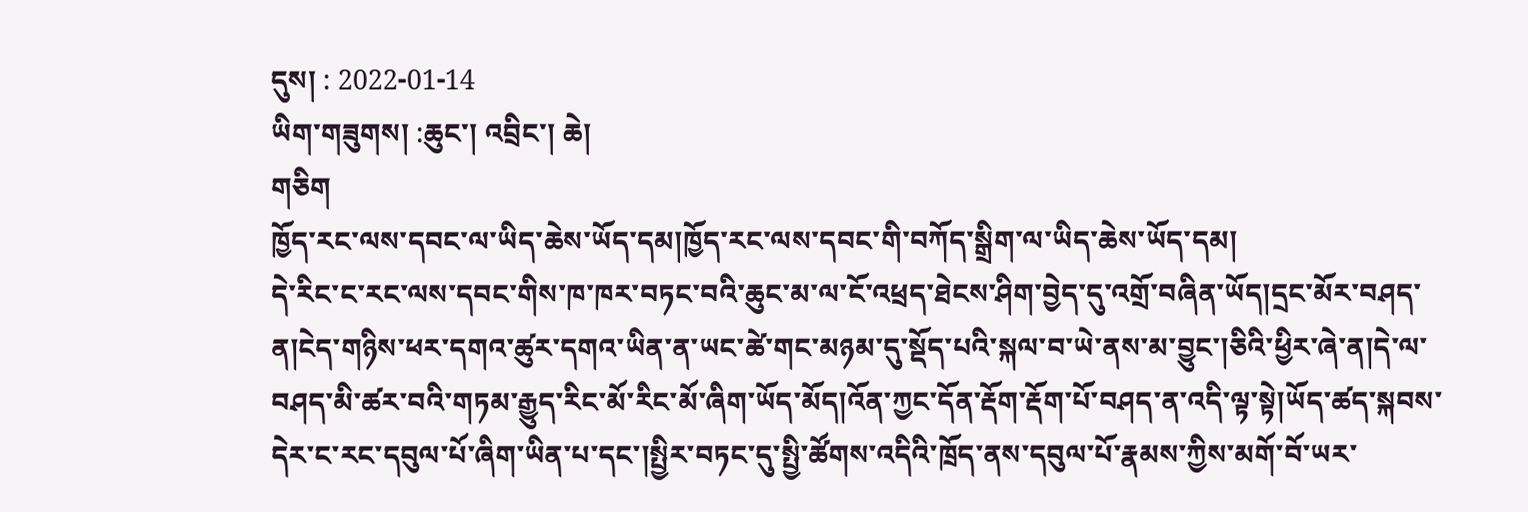དུས། : 2022-01-14
ཡིག་གཟུགས། :ཆུང་། འབྲིང་། ཆེ།
གཅིག
ཁྱོད་རང་ལས་དབང་ལ་ཡིད་ཆེས་ཡོད་དམ།ཁྱོད་རང་ལས་དབང་གི་བཀོད་སྒྲིག་ལ་ཡིད་ཆེས་ཡོད་དམ།
དེ་རིང་ང་རང་ལས་དབང་གིས་ཁ་ཁར་བཏང་བའི་ཆུང་མ་ལ་ངོ་འཕྲད་ཐེངས་ཤིག་བྱེད་དུ་འགྲོ་བཞིན་ཡོད།དྲང་མོར་བཤད་ན།ངེད་གཉིས་ཕར་དགའ་ཚུར་དགའ་ཡིན་ན་ཡང་ཚེ་གང་མཉམ་དུ་སྡོད་པའི་སྐལ་བ་ཡེ་ནས་མ་བྱུང་།ཅིའི་ཕྱིར་ཞེ་ན།དེ་ལ་བཤད་མི་ཚར་བའི་གཏམ་རྒྱུད་རིང་མོ་རིང་མོ་ཞིག་ཡོད་མོད།འོན་ཀྱང་དོན་རྡོག་རྡོག་པོ་བཤད་ན་འདི་ལྟ་སྟེ།ཡོད་ཚད་སྐབས་དེར་ང་རང་དབུལ་པོ་ཞིག་ཡིན་པ་དང་།སྤྱིར་བཏང་དུ་སྤྱི་ཚོགས་འདིའི་ཁྲོད་ནས་དབུལ་པོ་རྣམས་ཀྱིས་མགོ་བོ་ཡར་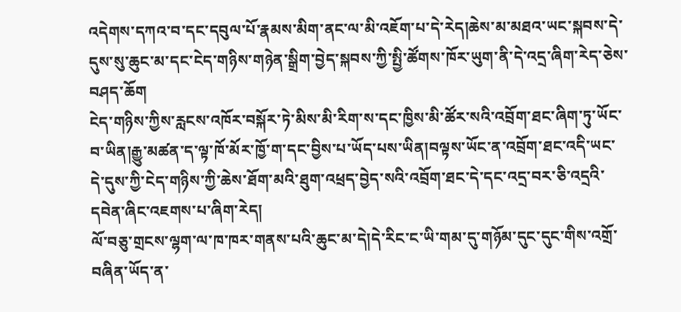འདེགས་དཀའ་བ་དང་དབུལ་པོ་རྣམས་མིག་ནང་ལ་མི་འཇོག་པ་དེ་རེད།ཆེས་མ་མཐའ་ཡང་སྐབས་དེ་དུས་སུ་ཆུང་མ་དང་ངེད་གཉིས་གཉེན་སྒྲིག་བྱེད་སྐབས་ཀྱི་སྤྱི་ཚོགས་ཁོར་ཡུག་ནི་དེ་འདྲ་ཞིག་རེད་ཅེས་བཤད་ཆོག
ངེད་གཉིས་ཀྱིས་རླངས་འཁོར་བསྐོར་ཏེ་མིས་མི་རིག་ས་དང་ཁྱིས་མི་ཚོར་སའི་འབྲོག་ཐང་ཞིག་ཏུ་ཡོང་བ་ཡིན།རྒྱུ་མཚན་ད་ལྟ་ཁོ་མོར་ཁྱོ་ག་དང་བྱིས་པ་ཡོད་པས་ཡིན།བལྟས་ཡོང་ན་འབྲོག་ཐང་འདི་ཡང་དེ་དུས་ཀྱི་ངེད་གཉིས་ཀྱི་ཆེས་ཐོག་མའི་ཐུག་འཕྲད་བྱེད་སའི་འབྲོག་ཐང་དེ་དང་འདྲ་བར་ཅི་འདྲའི་དབེན་ཞིང་འཇགས་པ་ཞིག་རེད།
ལོ་བཅུ་གྲངས་ལྷག་ལ་ཁ་ཁར་གནས་པའི་ཆུང་མ་དེ།དེ་རིང་ང་ཡི་གམ་དུ་གཉོམ་དུང་དུང་གིས་འགྲོ་བཞིན་ཡོད་ན་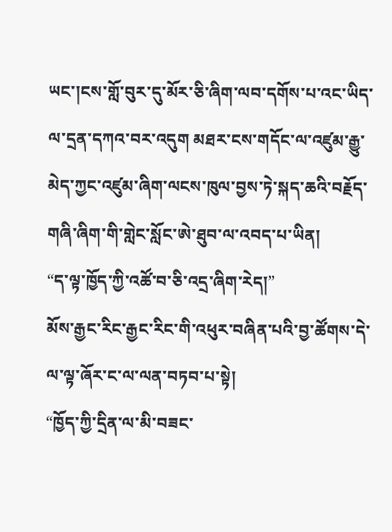ཡང་།ངས་གློ་བུར་དུ་མོར་ཅི་ཞིག་ལབ་དགོས་པ་འང་ཡིད་ལ་དྲན་དཀའ་བར་འདུག མཐར་ངས་གདོང་ལ་འཛུམ་རྒྱུ་མེད་ཀྱང་འཛུམ་ཞིག་ལངས་ཁུལ་བྱས་ཏེ་སྐད་ཆའི་བརྗོད་གཞི་ཞིག་གི་གླེང་སློང་ཨེ་ཐུབ་ལ་འབད་པ་ཡིན།
“ད་ལྟ་ཁྱོད་ཀྱི་འཚོ་བ་ཅི་འདྲ་ཞིག་རེད།”
མོས་རྒྱང་རིང་རྒྱང་རིང་གི་འཕུར་བཞིན་པའི་བྱ་ཚོགས་དེ་ལ་ལྟ་ཞོར་ང་ལ་ལན་བཏབ་པ་སྟེ།
“ཁྱོད་ཀྱི་དྲིན་ལ་མི་བཟང་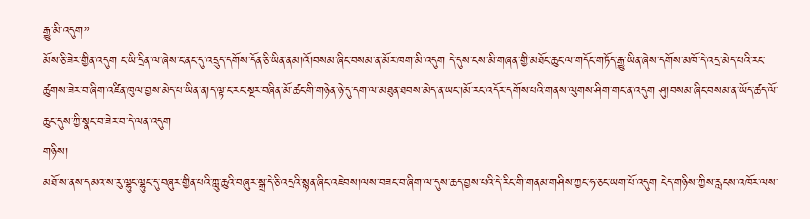རྒྱུ་མི་འདུག”
མོས་ཅི་ཟེར་གྱིན་འདུག ང་ཡི་དྲིན་ལ་ཞེས་ང་ནང་དུ་འདྲུད་དགོས་དོན་ཅི་ཡིན་ནམ།འོ།བསམ་ཞིང་བསམ་ན་མོར་ཁག་མི་འདུག དེ་དུས་ངས་མི་གཞན་གྱི་མཐོང་ཆུང་ལ་གདོང་གཏོད་རྒྱུ་ཡིན་ཞེས་དགོས་མཁོ་དེ་འདྲ་མེད་པའི་རང་ཚུགས་ཟེར་བ་ཞིག་འཛིན་ཁུལ་བྱས་མེད་པ་ཡིན་ན།ད་ལྟ་ང་རང་སྔར་བཞིན་མོ་ཚང་གི་གཉེན་ཉེ་དུ་དག་ལ་མཐུན་ཐབས་མེད་ན་ཡང་།མོ་རང་འདོར་དགོས་པའི་གནས་ལུགས་ཤིག་གང་ན་འདུག ཤུ།བསམ་ཞིང་བསམ་ན་ཡོད་ཚད་ལོ་ཆུང་དུས་ཀྱི་སྣང་བ་ཟེར་བ་དེ་ལན་འདུག
གཉིས།
མཐོ་ས་ནས་དམའ་ས་རུ་ལྷུང་ལྷུང་དུ་བཞུར་གྱིན་པའི་ཀླུ་ཆུའི་བཞུར་སྒྲ་དེ་ཅི་འདྲའི་སྙན་ཞིང་འཇེབས།ལས་བཟང་བ་ཞིག་ལ་དུས་ཆད་བྱས་པའི་དེ་རིང་གི་གནམ་གཤིས་ཀྱང་ཧ་ཅང་ཡག་པོ་འདུག ངེད་གཉིས་ཀྱིས་རླངས་འཁོར་ལས་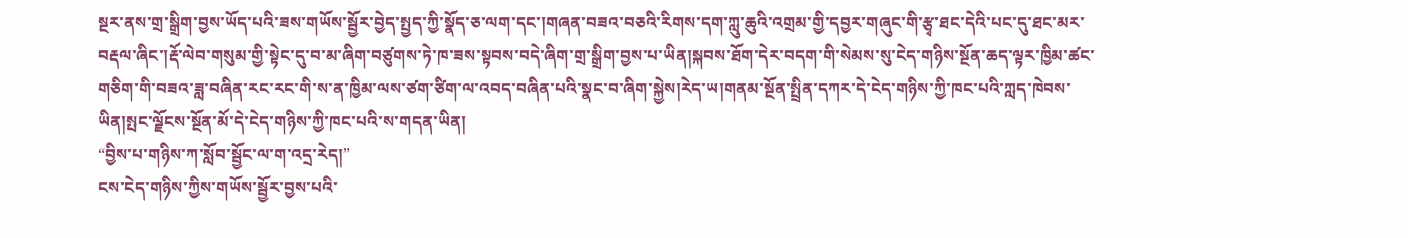སྔར་ནས་གྲ་སྒྲིག་བྱས་ཡོད་པའི་ཟས་གཡོས་སྦྱོར་བྱེད་སྤྱད་ཀྱི་སྣོད་ཅ་ལག་དང་།གཞན་བཟའ་བཅའི་རིགས་དག་ཀླུ་ཆུའི་འགྲམ་གྱི་དབྱར་གཞུང་གི་རྩྭ་ཐང་དེའི་པང་དུ་ཐང་མར་བརྡལ་ཞིང་།རྡོ་ལེབ་གསུམ་གྱི་སྟེང་དུ་བ་མ་ཞིག་བཙུགས་ཏེ་ཁ་ཟས་སྟབས་བདེ་ཞིག་གྲ་སྒྲིག་བྱས་པ་ཡིན།སྐབས་ཐོག་དེར་བདག་གི་སེམས་སུ་ངེད་གཉིས་སྔོན་ཆད་ལྟར་ཁྱིམ་ཚང་གཅིག་གི་བཟའ་ཟླ་བཞིན་རང་རང་གི་ས་ན་ཁྱིམ་ལས་ཙག་ཙིག་ལ་འབད་བཞིན་པའི་སྣང་བ་ཞིག་སྐྱེས།རེད་ཡ།གནམ་སྔོན་སྤྲིན་དཀར་དེ་ངེད་གཉིས་ཀྱི་ཁང་པའི་ཀླད་ཁེབས་ཡིན།སྤང་ལྗོངས་སྔོན་མོ་དེ་ངེད་གཉིས་ཀྱི་ཁང་པའི་ས་གདན་ཡིན།
“བྱིས་པ་གཉིས་ཀ་སློབ་སྦྱོང་ལ་ག་འདྲ་རེད།”
ངས་ངེད་གཉིས་ཀྱིས་གཡོས་སྦྱོར་བྱས་པའི་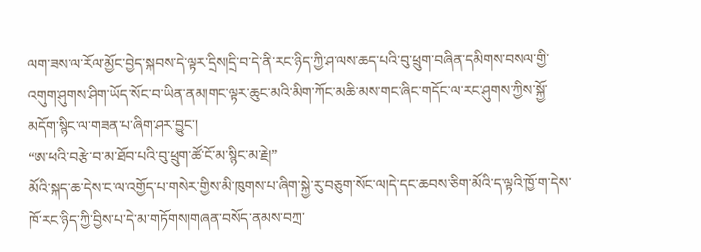ལག་ཟས་ལ་རོལ་མྱོང་བྱེད་སྐབས་དེ་ལྟར་དྲིས།དྲི་བ་དེ་ནི་རང་ཉིད་ཀྱི་ཤ་ལས་ཆད་པའི་བུ་ཕྲུག་བཞིན་དམིགས་བསལ་གྱི་འགུག་ཤུགས་ཤིག་ཡོད་སོང་བ་ཡིན་ནམ།གང་ལྟར་ཆུང་མའི་མིག་ཀོང་མཆི་མས་གང་ཞིང་གདོང་ལ་རང་ཤུགས་ཀྱིས་སྐྱོ་མདོག་སྙིང་ལ་གཟན་པ་ཞིག་ཤར་བྱུང་།
“ཨ་ཕའི་བརྩེ་བ་མ་ཐོབ་པའི་བུ་ཕྲུག་ཚོ་ངོ་མ་སྙིང་མ་རྗེ།”
མོའི་སྐད་ཆ་དེས་ང་ལ་འགྱོད་པ་གསེར་གྱིས་མི་ཁུགས་པ་ཞིག་སྐྱེ་རུ་བཅུག་སོང་ལ།དེ་དང་ཆབས་ཅིག་མོའི་ད་ལྟའི་ཁྱོ་ག་དེས་ཁོ་རང་ཉིད་ཀྱི་བྱིས་པ་དེ་མ་གཏོགས།གཞན་བསོད་ནམས་བཀྲ་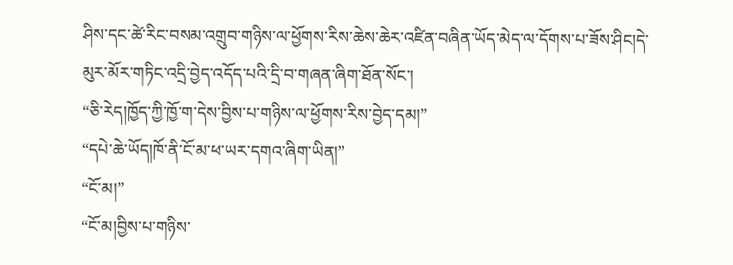ཤིས་དང་ཚེ་རིང་བསམ་འགྲུབ་གཉིས་ལ་ཕྱོགས་རིས་ཆེས་ཆེར་འཛིན་བཞིན་ཡོད་མེད་ལ་དོགས་པ་ཟོས་ཤིང།དེ་མུར་མོར་གཏིང་འདྲི་བྱེད་འདོད་པའི་དྲི་བ་གཞན་ཞིག་ཐོན་སོང་།
“ཅི་རེད།ཁྱོད་ཀྱི་ཁྱོ་ག་དེས་བྱིས་པ་གཉིས་ལ་ཕྱོགས་རིས་བྱེད་དམ།”
“དཔེ་ཆེ་ཡོད།ཁོ་ནི་ངོ་མ་ཕ་ཡར་དགའ་ཞིག་ཡིན།”
“ངོ་མ།”
“ངོ་མ།བྱིས་པ་གཉིས་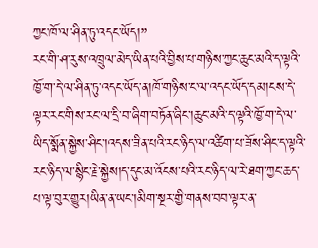ཀྱང་ཁོ་ལ་ཤིན་ཏུ་འདང་ཡོད།”
རང་གི་ཤ་རུས་འཁྲུལ་མེད་ཡིན་པའི་བྱིས་པ་གཉིས་ཀྱང་ཆུང་མའི་ད་ལྟའི་ཁྱོ་ག་དེ་ལ་ཤིན་ཏུ་འདང་ཡོད་ན།ཁོ་གཉིས་ང་ལ་འདང་ཡོད་དམ།ངས་དེ་ལྟར་རང་གིས་རང་ལ་དྲི་བ་ཞིག་བཏོན་ཞིང་།ཆུང་མའི་ད་ལྟའི་ཁྱོ་ག་དེ་ལ་ཡིད་སྨོན་སྐྱེས་ཤིང་།འདས་ཟིན་པའི་རང་ཉིད་ལ་འཚིག་པ་ཟོས་ཤིང་ད་ལྟའི་རང་ཉིད་ལ་སྙིང་རྗེ་སྐྱེས།ད་དུང་མ་འོངས་པའི་རང་ཉིད་ལ་རེ་ཐག་ཀྱང་ཆད་པ་ལྟ་བུར་གྱུར།ཡིན་ན་ཡང་།མིག་སྔར་གྱི་གནས་བབ་ལྟར་ན་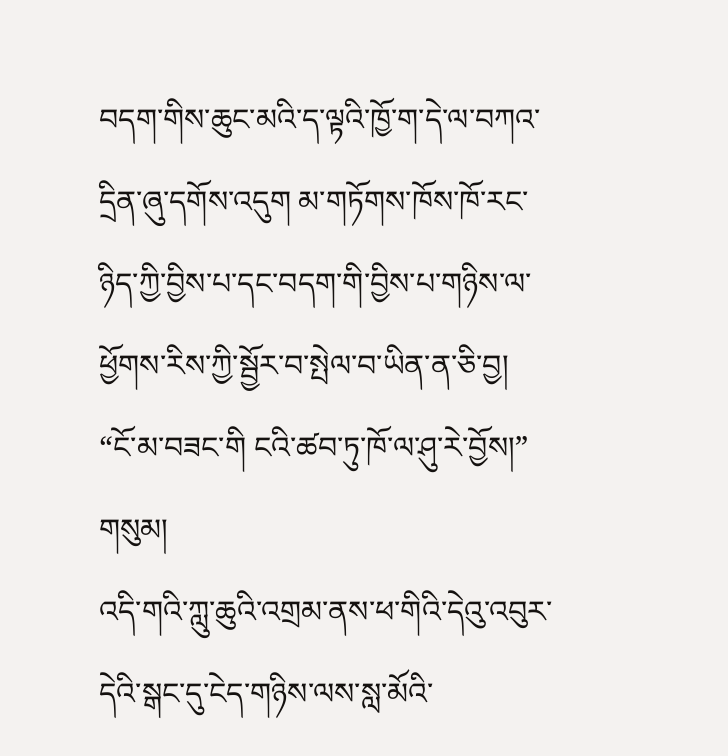བདག་གིས་ཆུང་མའི་ད་ལྟའི་ཁྱོ་ག་དེ་ལ་བཀའ་དྲིན་ཞུ་དགོས་འདུག མ་གཏོགས་ཁོས་ཁོ་རང་ཉིད་ཀྱི་བྱིས་པ་དང་བདག་གི་བྱིས་པ་གཉིས་ལ་ཕྱོགས་རིས་ཀྱི་སྦྱོར་བ་སྤེལ་བ་ཡིན་ན་ཅི་བྱ།
“ངོ་མ་བཟང་གི ངའི་ཚབ་ཏུ་ཁོ་ལ་ཤུ་རེ་བྱོས།”
གསུམ།
འདི་གའི་ཀླུ་ཆུའི་འགྲམ་ནས་ཕ་གིའི་དེའུ་འབུར་དེའི་སྒང་དུ་ངེད་གཉིས་ལས་སླ་མོའི་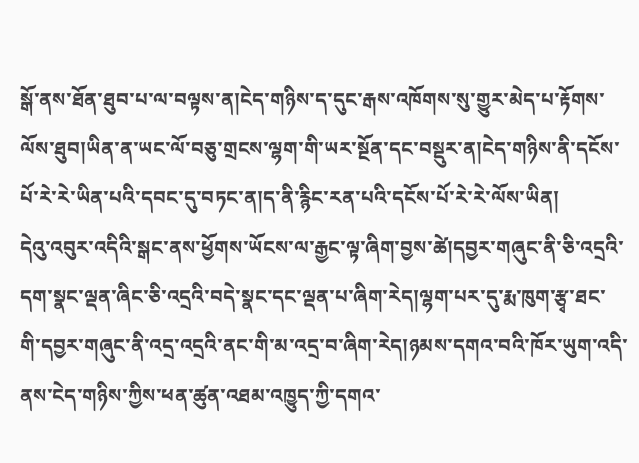སྒོ་ནས་ཐོན་ཐུབ་པ་ལ་བལྟས་ན།ངེད་གཉིས་ད་དུང་རྒས་འཁོགས་སུ་གྱུར་མེད་པ་རྟོགས་ལོས་ཐུབ།ཡིན་ན་ཡང་ལོ་བཅུ་གྲངས་ལྷག་གི་ཡར་སྔོན་དང་བསྡུར་ན།ངེད་གཉིས་ནི་དངོས་པོ་རེ་རེ་ཡིན་པའི་དབང་དུ་བཏང་ན།ད་ནི་རྙིང་རན་པའི་དངོས་པོ་རེ་རེ་ལོས་ཡིན།
དེའུ་འབུར་འདིའི་སྒང་ནས་ཕྱོགས་ཡོངས་ལ་རྒྱང་ལྟ་ཞིག་བྱས་ཚེ།དབྱར་གཞུང་ནི་ཅི་འདྲའི་དག་སྣང་ལྡན་ཞིང་ཅི་འདྲའི་བདེ་སྣང་དང་ལྡན་པ་ཞིག་རེད།ལྷག་པར་དུ་རྨ་ཁུག་རྩྭ་ཐང་གི་དབྱར་གཞུང་ནི་འདྲ་འདྲའི་ནང་གི་མ་འདྲ་བ་ཞིག་རེད།ཉམས་དགའ་བའི་ཁོར་ཡུག་འདི་ནས་ངེད་གཉིས་ཀྱིས་ཕན་ཚུན་འཐམ་འཁྱུད་ཀྱི་དགའ་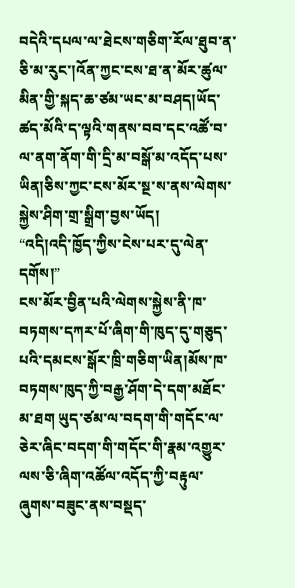བདེའི་དཔལ་ལ་ཐེངས་གཅིག་རོལ་ཐུབ་ན་ཅི་མ་རུང་།འོན་ཀྱང་ངས་ཐ་ན་མོར་ཚུལ་མིན་གྱི་སྐད་ཆ་ཙམ་ཡང་མ་བཤད།ཡོད་ཚད་མོའི་ད་ལྟའི་གནས་བབ་དང་འཚོ་བ་ལ་ནག་ནོག་གི་དྲི་མ་བསྒོ་མ་འདོད་པས་ཡིན།ཅིས་ཀྱང་ངས་མོར་སྔ་ས་ནས་ལེགས་སྐྱེས་ཤིག་གྲ་སྒྲིག་བྱས་ཡོད།
“འདི།འདི་ཁྱོད་ཀྱིས་ངེས་པར་དུ་ལེན་དགོས།”
ངས་མོར་བྱིན་པའི་ལེགས་སྐྱེས་ནི་ཁ་བཏགས་དཀར་པོ་ཞིག་གི་ཁུད་དུ་གཅུད་པའི་དམངས་སྒོར་ཁྲི་གཅིག་ཡིན།མོས་ཁ་བཏགས་ཁུད་ཀྱི་བརྒྱ་ཤོག་དེ་དག་མཐོང་མ་ཐག ཡུད་ཙམ་ལ་བདག་གི་གདོང་ལ་ཅེར་ཞིང་བདག་གི་གདོང་གི་རྣམ་འགྱུར་ལས་ཅི་ཞིག་འཚོལ་འདོད་ཀྱི་བརྟུལ་ཞུགས་བཟུང་ནས་བསྡད་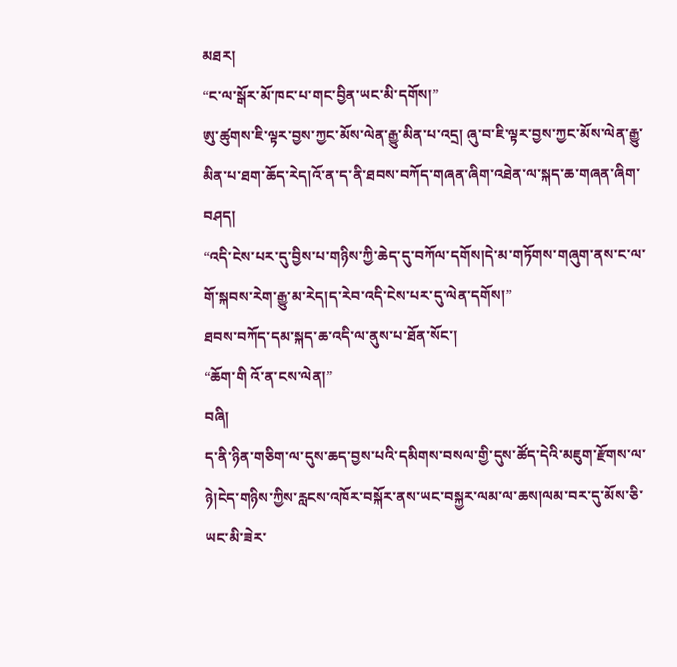མཐར།
“ང་ལ་སྒོར་མོ་ཁང་པ་གང་བྱིན་ཡང་མི་དགོས།”
ཨུ་ཚུགས་ཇི་ལྟར་བྱས་ཀྱང་མོས་ལེན་རྒྱུ་མིན་པ་འདྲ། ཞུ་བ་ཇི་ལྟར་བྱས་ཀྱང་མོས་ལེན་རྒྱུ་མིན་པ་ཐག་ཆོད་རེད།འོ་ན་ད་ནི་ཐབས་བཀོད་གཞན་ཞིག་འཐེན་ལ་སྐད་ཆ་གཞན་ཞིག་བཤད།
“འདི་ངེས་པར་དུ་བྱིས་པ་གཉིས་ཀྱི་ཆེད་དུ་བཀོལ་དགོས།དེ་མ་གཏོགས་གཞུག་ནས་ང་ལ་གོ་སྐབས་རེག་རྒྱུ་མ་རེད།ད་རེབ་འདི་ངེས་པར་དུ་ལེན་དགོས།”
ཐབས་བཀོད་དམ་སྐད་ཆ་འདི་ལ་ནུས་པ་ཐོན་སོང་།
“ཆོག་གི འོ་ན་ངས་ལེན།”
བཞི།
ད་ནི་ཉིན་གཅིག་ལ་དུས་ཆད་བྱས་པའི་དམིགས་བསལ་གྱི་དུས་ཚོད་དེའི་མཇུག་རྫོགས་ལ་ཉེ།ངེད་གཉིས་ཀྱིས་རླངས་འཁོར་བསྐོར་ནས་ཡང་བསྐྱར་ལམ་ལ་ཆས།ལམ་བར་དུ་མོས་ཅི་ཡང་མི་ཟེར་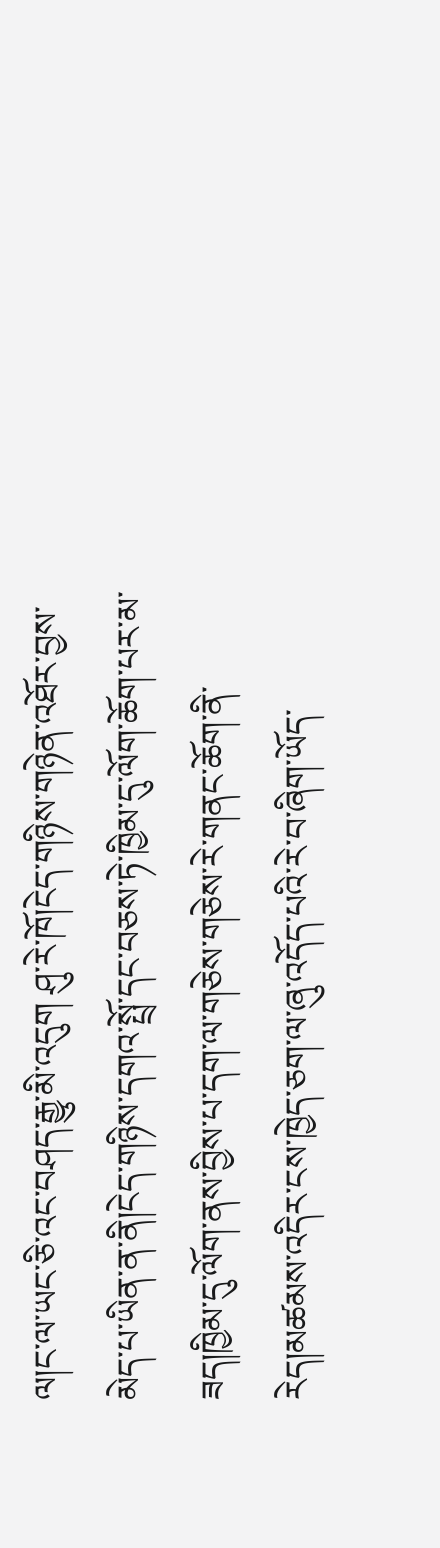ལ།ང་ལ་ཡང་ཅི་འང་བཤད་རྒྱུ་མི་འདུག ཤུ་རེ་ཁོ།ངེད་གཉིས་གཉེན་འཐོར་བྱས་མེད་པ་ཡིན་ན་ནི།ངེད་གཉིས་དགའ་སྤྲོ་དང་བཅས་ཏེ་ཁྱིམ་དུ་ལོག་ཆོག་པར་མ་ཟད།ཁྱིམ་དུ་ལོག་ནས་བྱིས་པ་དག་ལ་གཅེས་གཅེས་རེ་གནང་ཆོག་ནི་རེད།མཚམས་འདིར་ངས་ཁྱེད་ཅག་ལ་ཞུ་འདོད་པའི་རེ་བ་ཞིག་ཡོད་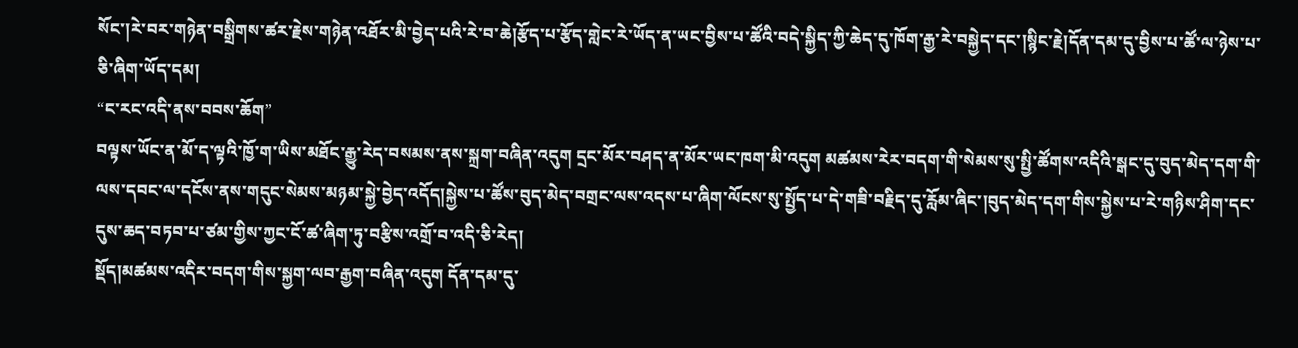སོང་།རེ་བར་གཉེན་བསྒྲིགས་ཚར་རྗེས་གཉེན་འཐོར་མི་བྱེད་པའི་རེ་བ་ཆེ།རྩོད་པ་རྩོད་གླེང་རེ་ཡོད་ན་ཡང་བྱིས་པ་ཚོའི་བདེ་སྐྱིད་ཀྱི་ཆེད་དུ་ཁོག་རྒྱ་རེ་བསྐྱེད་དང་།སྙིང་རྗེ།དོན་དམ་དུ་བྱིས་པ་ཚོ་ལ་ཉེས་པ་ཅི་ཞིག་ཡོད་དམ།
“ང་རང་འདི་ནས་བབས་ཆོག”
བལྟས་ཡོང་ན་མོ་ད་ལྟའི་ཁྱོ་ག་ཡིས་མཐོང་རྒྱུ་རེད་བསམས་ནས་སྐྲག་བཞིན་འདུག དྲང་མོར་བཤད་ན་མོར་ཡང་ཁག་མི་འདུག མཚམས་རེར་བདག་གི་སེམས་སུ་སྤྱི་ཚོགས་འདིའི་སྒང་དུ་བུད་མེད་དག་གི་ལས་དབང་ལ་དངོས་ནས་གདུང་སེམས་མཉམ་སྐྱེ་བྱེད་འདོད།སྐྱེས་པ་ཚོས་བུད་མེད་བགྲང་ལས་འདས་པ་ཞིག་ལོངས་སུ་སྤྱོད་པ་དེ་གཟི་བརྗིད་དུ་རློམ་ཞིང་།བུད་མེད་དག་གིས་སྐྱེས་པ་རེ་གཉིས་ཤིག་དང་དུས་ཆད་བཏབ་པ་ཙམ་གྱིས་ཀྱང་ངོ་ཚ་ཞིག་ཏུ་བརྩིས་འགྲོ་བ་འདི་ཅི་རེད།
སྡོད།མཚམས་འདིར་བདག་གིས་སྐྱག་ལབ་རྒྱག་བཞིན་འདུག དོན་དམ་དུ་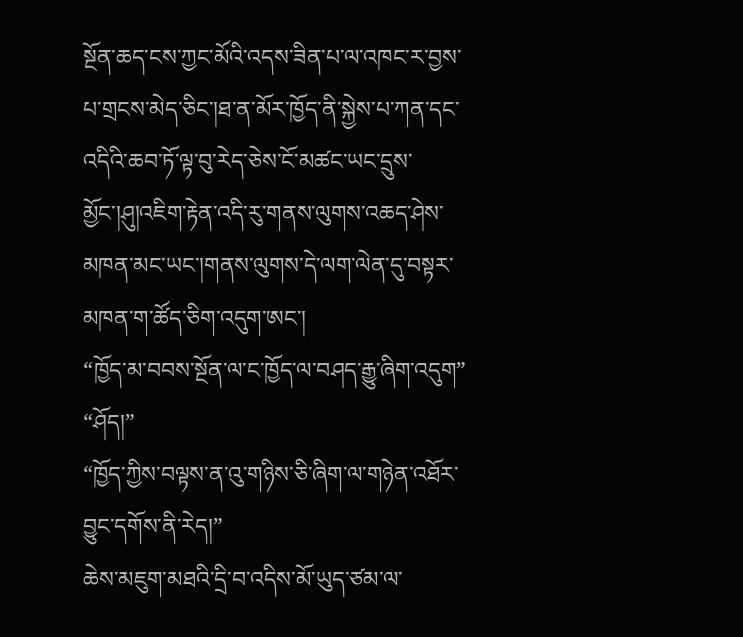སྔོན་ཆད་ངས་ཀྱང་མོའི་འདས་ཟིན་པ་ལ་འཁང་ར་བྱས་པ་གྲངས་མེད་ཅིང་།ཐ་ན་མོར་ཁྱོད་ནི་སྐྱེས་པ་ཀན་དང་འདིའི་ཆབ་ཏོ་ལྟ་བུ་རེད་ཅེས་ངོ་མཚང་ཡང་དྲུས་མྱོང་།ཤུ།འཇིག་རྟེན་འདི་རུ་གནས་ལུགས་འཆད་ཤེས་མཁན་མང་ཡང་།གནས་ལུགས་དེ་ལག་ལེན་དུ་བསྟར་མཁན་ག་ཚོད་ཅིག་འདུག་ཨང་།
“ཁྱོད་མ་བབས་སྔོན་ལ་ང་ཁྱོད་ལ་བཤད་རྒྱུ་ཞིག་འདུག”
“ཤོད།”
“ཁྱོད་ཀྱིས་བལྟས་ན་འུ་གཉིས་ཅི་ཞིག་ལ་གཉེན་འཐོར་བྱུང་དགོས་ནི་རེད།”
ཆེས་མཇུག་མཐའི་དྲི་བ་འདིས་མོ་ཡུད་ཙམ་ལ་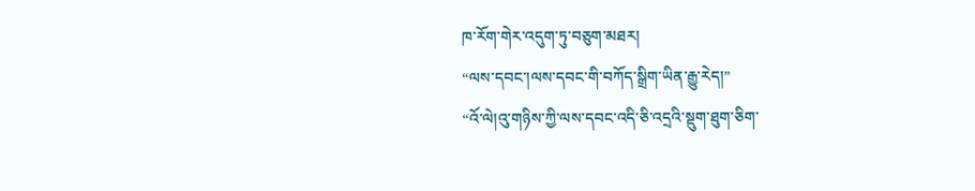ཁ་རོག་གེར་འདུག་ཏུ་བཅུག་མཐར།
“ལས་དབང་།ལས་དབང་གི་བཀོད་སྒྲིག་ཡིན་རྒྱུ་རེད།”
“འོ་ལེ།འུ་གཉིས་ཀྱི་ལས་དབང་འདི་ཅི་འདྲའི་སྡུག་ཐུག་ཅིག་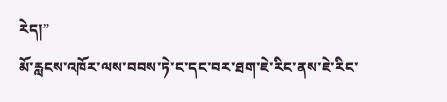རེད།”
མོ་རླངས་འཁོར་ལས་བབས་ཏེ་ང་དང་བར་ཐག་ཇེ་རིང་ནས་ཇེ་རིང་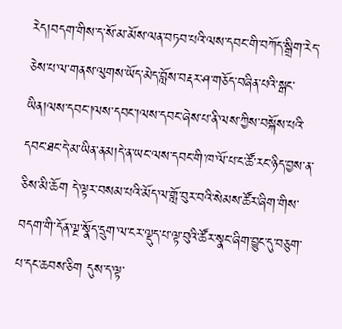རེད།བདག་གིས་ད་སོ་མ་མོས་ལན་བཏབ་པའི་ལས་དབང་གི་བཀོད་སྒྲིག་རེད་ཅེས་པ་ལ་གནས་ལུགས་ཡོད་མེད་བློས་བརྡར་ཤ་གཅོད་བཞིན་པའི་སྒང་ཡིན།ལས་དབང་།ལས་དབང་།ལས་དབང་ཞེས་པ་ནི་ལས་ཀྱིས་བསྐོས་པའི་དབང་ཐང་དེ་མ་ཡིན་ནམ།དེ་ན་ཡང་ལས་དབང་གི་ཁ་ལོ་པ་ང་ཚོ་རང་ཉིད་བྱས་ན་ཅིས་མི་ཆོག དེ་ལྟར་བསམ་པའི་མོད་ལ་གློ་བུར་བའི་སེམས་ཚོར་ཞིག་གིས་བདག་གི་དོན་ལྔ་སྣོད་དྲུག་ལ་ངར་ལྡུད་པ་ལྟ་བུའི་ཚོར་སྣང་ཞིག་བྱུང་དུ་བཅུག་པ་དང་ཆབས་ཅིག དུས་ད་ལྟ་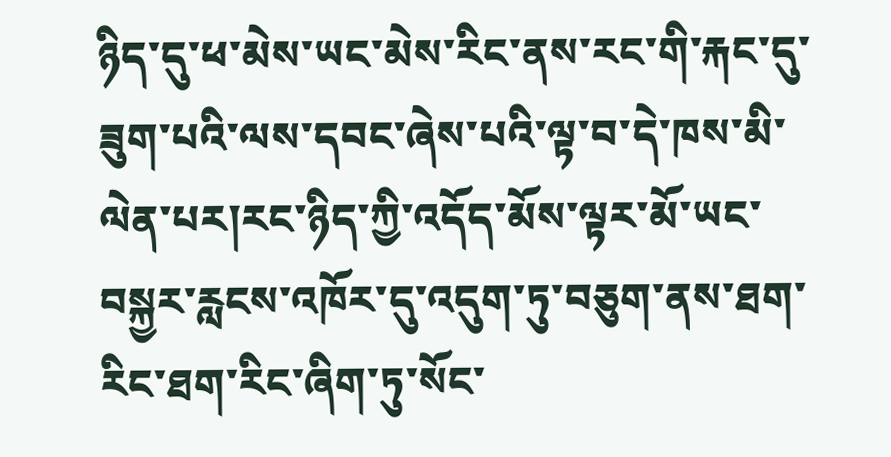ཉིད་དུ་ཕ་མེས་ཡང་མེས་རིང་ནས་རང་གི་རྐང་དུ་ཟུག་པའི་ལས་དབང་ཞེས་པའི་ལྟ་བ་དེ་ཁས་མི་ལེན་པར།རང་ཉིད་ཀྱི་འདོད་མོས་ལྟར་མོ་ཡང་བསྐྱར་རླངས་འཁོར་དུ་འདུག་ཏུ་བཅུག་ནས་ཐག་རིང་ཐག་རིང་ཞིག་ཏུ་སོང་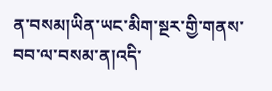ན་བསམ།ཡིན་ཡང་མིག་སྔར་གྱི་གནས་བབ་ལ་བསམ་ན།འདི་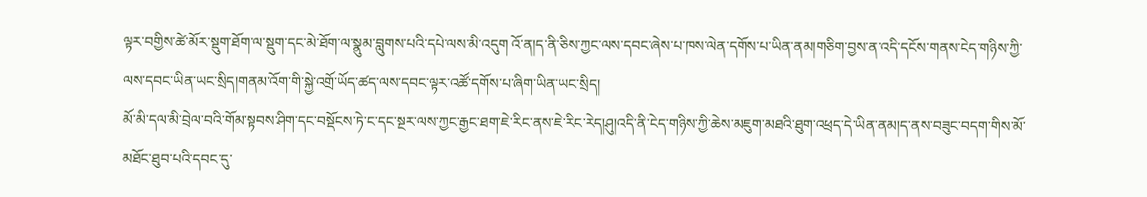ལྟར་བགྱིས་ཚེ་མོར་སྡུག་ཐོག་ལ་སྡུག་དང་མེ་ཐོག་ལ་སྣུམ་བླུགས་པའི་དཔེ་ལས་མི་འདུག འོ་ན།ད་ནི་ཅིས་ཀྱང་ལས་དབང་ཞེས་པ་ཁས་ལེན་དགོས་པ་ཡིན་ནམ།གཅིག་བྱས་ན་འདི་དངོས་གནས་ངེད་གཉིས་ཀྱི་ལས་དབང་ཡིན་ཡང་སྲིད།གནམ་འོག་གི་སྐྱེ་འགྲོ་ཡོད་ཚད་ལས་དབང་ལྟར་འཚོ་དགོས་པ་ཞིག་ཡིན་ཡང་སྲིད།
མོ་མི་དལ་མི་བྲེལ་བའི་གོམ་སྟབས་ཤིག་དང་བསྡོངས་ཏེ་ང་དང་སྔར་ལས་ཀྱང་རྒྱང་ཐག་ཇེ་རིང་ནས་ཇེ་རིང་རེད།ཤུ།འདི་ནི་ངེད་གཉིས་ཀྱི་ཆེས་མཇུག་མཐའི་ཐུག་འཕྲད་དེ་ཡིན་ནམ།ད་ནས་བཟུང་བདག་གིས་མོ་མཐོང་ཐུབ་པའི་དབང་དུ་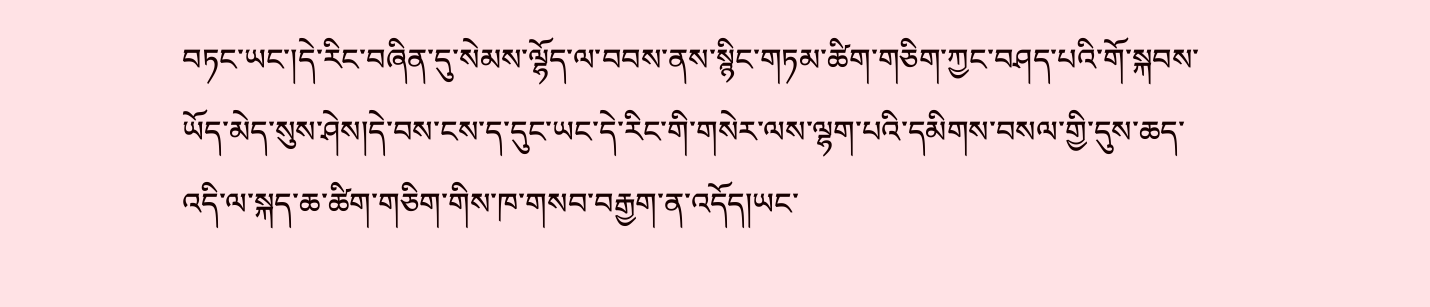བཏང་ཡང་།དེ་རིང་བཞིན་དུ་སེམས་ལྷོད་ལ་བབས་ནས་སྙིང་གཏམ་ཚིག་གཅིག་ཀྱང་བཤད་པའི་གོ་སྐབས་ཡོད་མེད་སུས་ཤེས།དེ་བས་ངས་ད་དུང་ཡང་དེ་རིང་གི་གསེར་ལས་ལྷག་པའི་དམིགས་བསལ་གྱི་དུས་ཆད་འདི་ལ་སྐད་ཆ་ཚིག་གཅིག་གིས་ཁ་གསབ་བརྒྱག་ན་འདོད།ཡང་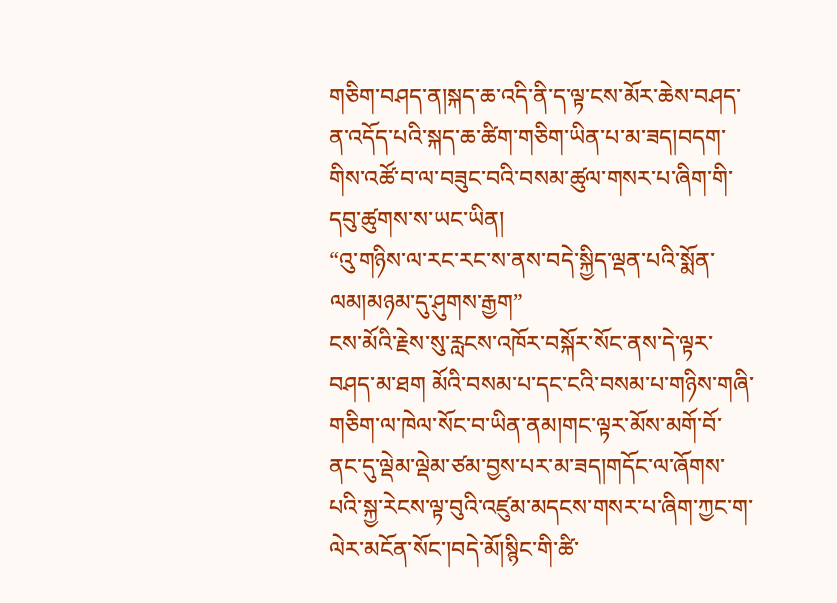གཅིག་བཤད་ན།སྐད་ཆ་འདི་ནི་ད་ལྟ་ངས་མོར་ཆེས་བཤད་ན་འདོད་པའི་སྐད་ཆ་ཚིག་གཅིག་ཡིན་པ་མ་ཟད།བདག་གིས་འཚོ་བ་ལ་བཟུང་བའི་བསམ་ཚུལ་གསར་པ་ཞིག་གི་དབུ་ཚུགས་ས་ཡང་ཡིན།
“འུ་གཉིས་ལ་རང་རང་ས་ནས་བདེ་སྐྱིད་ལྡན་པའི་སྨོན་ལམ།མཉམ་དུ་ཤུགས་རྒྱག”
ངས་མོའི་རྗེས་སུ་རླངས་འཁོར་བསྐོར་སོང་ནས་དེ་ལྟར་བཤད་མ་ཐག མོའི་བསམ་པ་དང་ངའི་བསམ་པ་གཉིས་གཞི་གཅིག་ལ་ཁེལ་སོང་བ་ཡིན་ནམ།གང་ལྟར་མོས་མགོ་བོ་ནང་དུ་ལྡེམ་ལྡེམ་ཙམ་བྱས་པར་མ་ཟད།གདོང་ལ་ཞོགས་པའི་སྐྱ་རེངས་ལྟ་བུའི་འཛུམ་མདངས་གསར་པ་ཞིག་ཀྱང་ག་ལེར་མངོན་སོང་།བདེ་མོ།སྙིང་གི་ཚི་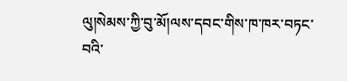ལུ།སེམས་ཀྱི་བུ་མོ།ལས་དབང་གིས་ཁ་ཁར་བཏང་བའི་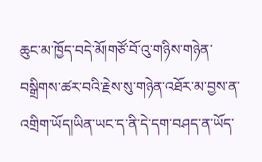ཆུང་མ་ཁྱོད་བདེ་མོ།གཙོ་བོ་འུ་གཉིས་གཉེན་བསྒྲིགས་ཚར་བའི་རྗེས་སུ་གཉེན་འཐོར་མ་བྱས་ན་འགྲིག་ཡོད།ཡིན་ཡང་ད་ནི་དེ་དག་བཤད་ན་ཡོད་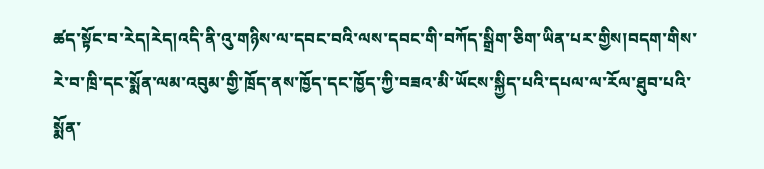ཚད་སྟོང་བ་རེད།རེད།འདི་ནི་འུ་གཉིས་ལ་དབང་བའི་ལས་དབང་གི་བཀོད་སྒྲིག་ཅིག་ཡིན་པར་གྱིས།བདག་གིས་རེ་བ་ཁྲི་དང་སྨོན་ལམ་འབུམ་གྱི་ཁྲོད་ནས་ཁྱོད་དང་ཁྱོད་ཀྱི་བཟའ་མི་ཡོངས་སྐྱིད་པའི་དཔལ་ལ་རོལ་ཐུབ་པའི་སྨོན་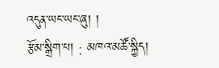འདུན་ཡང་ཡང་ཞུ། །
རྩོམ་སྒྲིག་པ། : མཁའ་མཚོ་སྐྱིད།